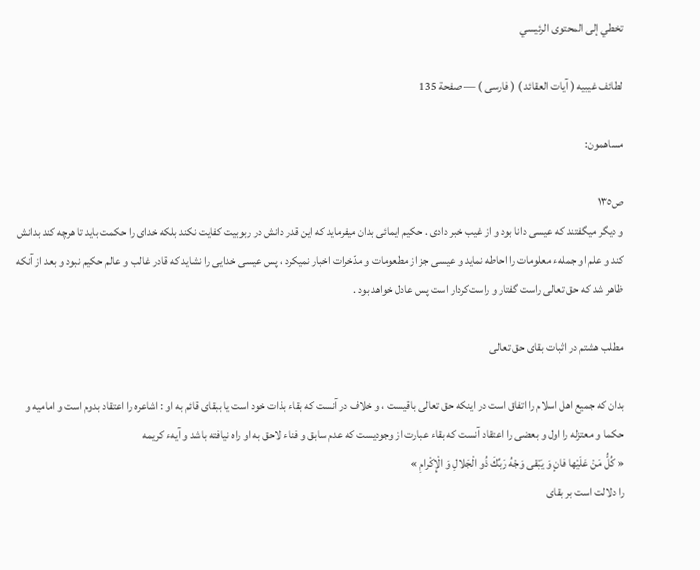تخطي إلى المحتوى الرئيسي

لطائف غيبيه ( آيات العقائد ) ( فارسى ) — صفحة 135

مساهمون:

ص١٣٥
و ديگر ميگفتند كه عيسى دانا بود و از غيب خبر دادى . حكيم ايمائى بدان ميفرمايد كه اين قدر دانش در ربوبيت كفايت نكند بلكه خداى را حكمت بايد تا هرچه كند بدانش كند و علم او جملهء معلومات را احاطه نمايد و عيسى جز از مطعومات و مدّخرات اخبار نميكرد ، پس عيسى خدايى را نشايد كه قادر غالب و عالم حكيم نبود و بعد از آنكه ظاهر شد كه حق تعالى راست گفتار و راست‌كردار است پس عادل خواهد بود .

مطلب هشتم در اثبات بقاى حق تعالى

بدان كه جميع اهل اسلام را اتفاق است در اينكه حق تعالى باقيست ، و خلاف در آنست كه بقاء بذات خود است يا ببقاى قائم به او : اشاعره را اعتقاد بدوم است و اماميه و حكما و معتزله را اول و بعضى را اعتقاد آنست كه بقاء عبارت از وجوديست كه عدم سابق و فناء لاحق به او راه نيافته باشد و آيهء كريمه
« كُلُّ مَنْ عَلَيْها فانٍ وَ يَبْقى وَجْهُ رَبِّكَ ذُو الْجَلالِ وَ الْإِكْرامِ »
را دلالت است بر بقاى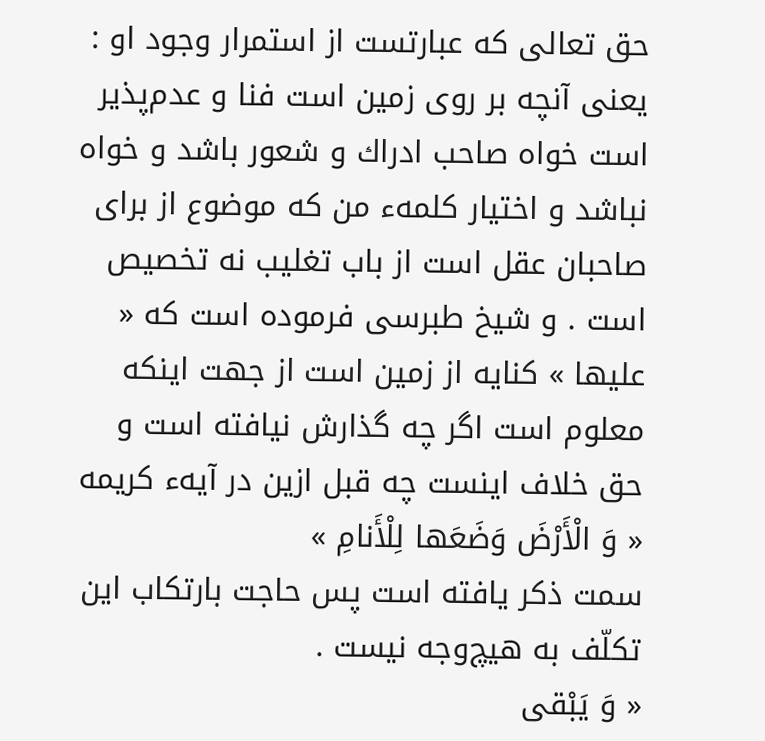حق تعالى كه عبارتست از استمرار وجود او : يعنى آنچه بر روى زمين است فنا و عدم‌پذير است خواه صاحب ادراك و شعور باشد و خواه نباشد و اختيار كلمهء من كه موضوع از براى صاحبان عقل است از باب تغليب نه تخصيص است . و شيخ طبرسى فرموده است كه « عليها » كنايه از زمين است از جهت اينكه معلوم است اگر چه گذارش نيافته است و حق خلاف اينست چه قبل ازين در آيهء كريمه
« وَ الْأَرْضَ وَضَعَها لِلْأَنامِ »
سمت ذكر يافته است پس حاجت بارتكاب اين تكلّف به هيچ‌وجه نيست .
« وَ يَبْقى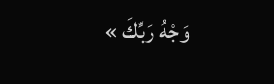وَجْهُ رَبِّكَ »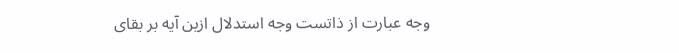وجه عبارت از ذاتست وجه استدلال ازين آيه بر بقاى